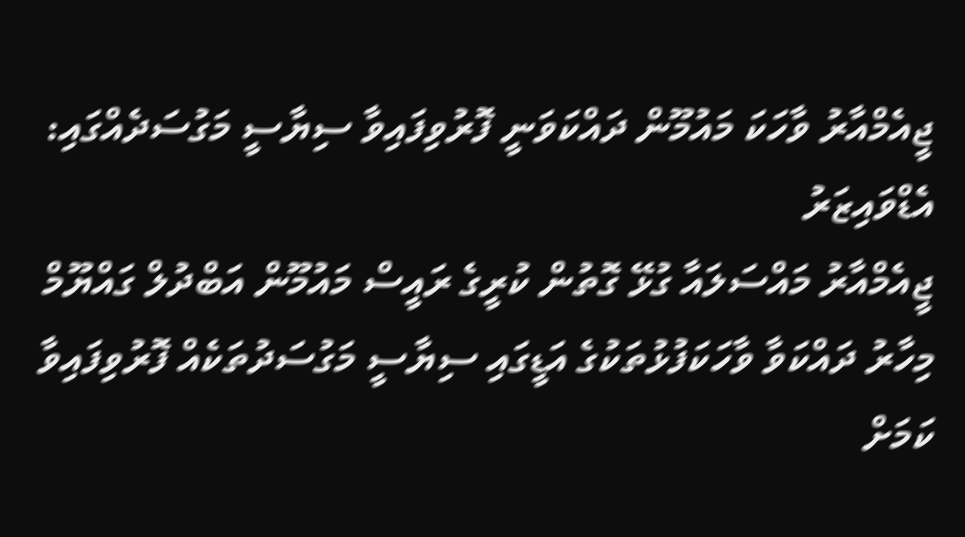ޖީއެމްއާރު ވާހަކަ މައުމޫން ދައްކަވަނީ ފޮރުވިފައިވާ ސިޔާސީ މަގުސަދެއްގައި: އެޑްވައިޒަރު
ޖީއެމްއާރު މައްސަލައާ ގުޅޭ ގޮތުން ކުރީގެ ރައީސް މައުމޫން އަބްދުލް ގައްޔޫމް މިހާރު ދައްކަވާ ވާހަކަފުޅުތަކުގެ އަޑީގައި ސިޔާސީ މަގުސަދުތަކެއް ފޮރުވިފައިވާ ކަމަށް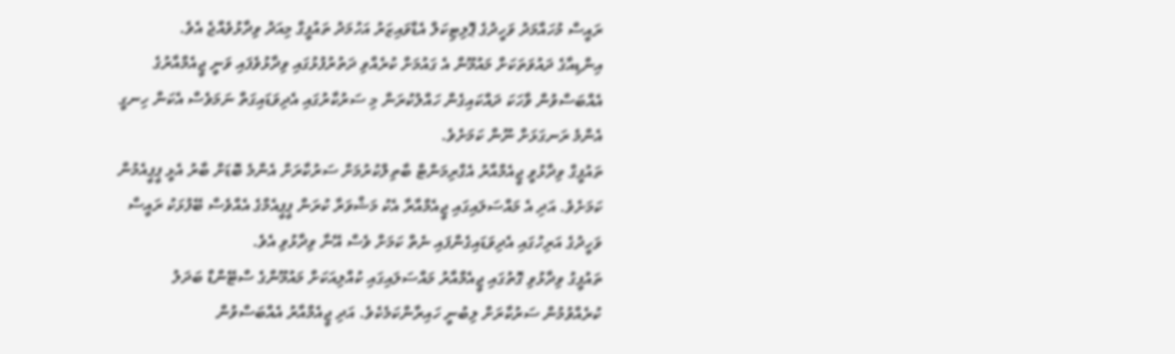ރައީސް މުހައްމަދު ވަހީދުގެ ޕޮލިޓިކަލް އެޑްވައިޒަރު އަހުމަދު ތައުފީގް މިއަދު ވިދާޅުވެއްޖެ އެވެ.
އިންޑިއާގެ ދައުވަތަކަށް މައުމޫން އެ ގައުމަށް ކުރެއްވި ދަތުރުފުޅުގައި ވިދާޅުވެފައި ވަނީ ޖީއެމްއާރުގެ އެއްބަސްވުން ވާހަކަ ދައްކައިގެން ހައްލުކުރަން މި ސަރުކާރުގައި އެދިވަޑައިގަތް ނަމަވެސް އެކަން ހިނގީ އެންމެ ރަނގަޅަށް ނޫން ކަމަށެވެ.
ތައުފީގް ވިދާޅުވީ ޖީއެމްއާރު އެގްރިމަންޓް ބާތިލްކުރުމަށް ސަރުކާރަށް އެންމެ ބޮޑަށް ބާރު އެޅީ ޕީޕީއެމުން ކަމަށެވެ. އަދި އެ މައްސަލައިގައި ޖީއެމްއާރާ އެކު މަޝްވަރާ ކުރަން ޕީޕީއެމްގެ އެއްވެސް ބޭފުޅަކު ރައީސް ވަހީދުގެ އަރިހުގައި އެދިވަޑައިގެންފައި ނެތް ކަމަށް ވެސް އޭނާ ވިދާޅުވި އެވެ.
ތައުފީގު ވިދާޅުވި ގޮތުގައި ޖީއެމްއާރު މައްސަލައިގައި ކުއްލިއަކަށް މައުމޫންގެ ސްޓޭންޑް ބަދަލު ކުރެއްވުމުން ސަރުކާރަށް ލިބުނީ ހައިރާންކަމެކެވެ. އަދި ޖީއެމްއާރު އެއްބަސްވުން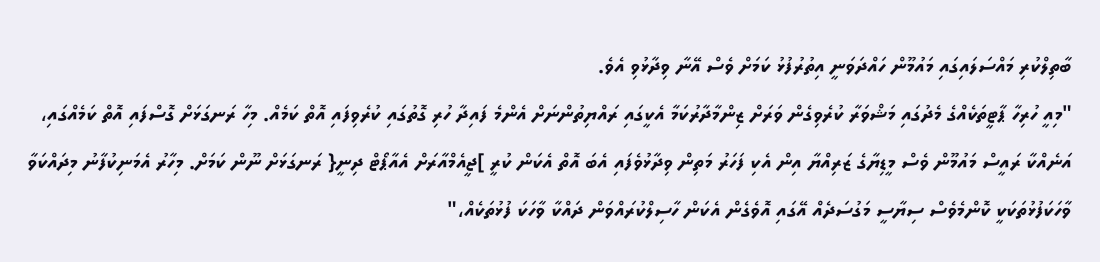ބާތިލްކުރި މައްސަލައިގައި މައުމޫން ހައްދަވަނީ އިތުރުފުޅު ކަމަށް ވެސް އޭނާ ވިދާޅުވި އެވެ.
"މިއީ ހުރިހާ ޕާޓީތަކެއްގެ މެދުގައި މަޝްވަރާ ކުރެވިގެން ވަރަށް ޒިންމާދާރުކަމާ އެކީގައި ރައްޔިތުންނަށް އެންމެ ފައިދާ ހުރި ގޮތުގައި ކުރެވިފައި އޮތް ކަމެއް. މިހާ ރަނގަޅަށް ގޮސްފައި އޮތް ކަމެއްގައި، އަނެއްކާ ރައީސް މައުމޫން ވެސް މީޑިޔާގެ ޒަރިއްޔާ އިން އެކި ފަހަރު މަތިން ވިދާޅުވެފައި އެބަ އޮތް އެކަން ކުރީ ]ޖީއެމްއާރަށް އެއާޕޯޓް ދިނީ{ ރަނގަޅަށް ނޫން ކަމަށް. މިހާރު އެމަނިކުފާނު މިދައްކަވާ ވާހަކަފުޅުތަކަކީ ކޮންމެވެސް ސިޔާސީ މަގުސަދެއް އޭގައި އޮވެގެން އެކަން ހާސިލްކުރައްވަން ދައްކާ ވާހަކަ ފުޅުތަކެއް،"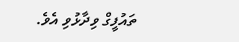ތައުފީގް ވިދާޅުވި އެވެ.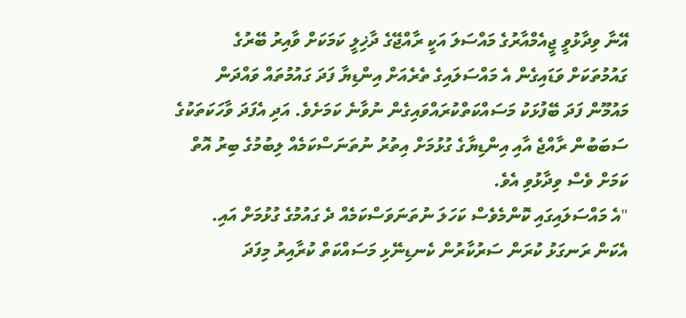އޭނާ ވިދާޅުވީ ޖީއެމްއާރުގެ މައްސަލަ އަކީ ރާއްޖޭގެ ދާޚިލީ ކަމަކަށް ވާއިރު ބޭރުގެ ގައުމުތަކަށް ވަޑައިގެން އެ މައްސަލައިގެ ތެރެއަށް އިންޑިޔާ ފަދަ ގައުމުތައް ވައްދަން މައުމޫން ފަދަ ބޭފުޅަކު މަސައްކަތްކުރައްވައިގެން ނުވާނެ ކަމަށެވެ. އަދި އެފަދަ ވާހަކަތަކުގެ ސަބަބުން ރާއްޖެ އާއި އިންޑިޔާގެ ގުޅުމަށް އިތުރު ނުތަނަސްކަމެއް ލިބުމުގެ ބިރު އޮތް ކަމަށް ވެސް ވިދާޅުވި އެވެ.
"އެ މައްސަލައިގައި ކޮންމެވެސް ކަހަލަ ނުތަނަވަސްކަމެއް ދެ ގައުމުގެ ގުޅުމަށް އައި. އެކަން ރަނގަޅު ކުރަން ސަރުކާރުން ކެނޑިނޭޅި މަސައްކަތް ކުރާއިރު މިފަދަ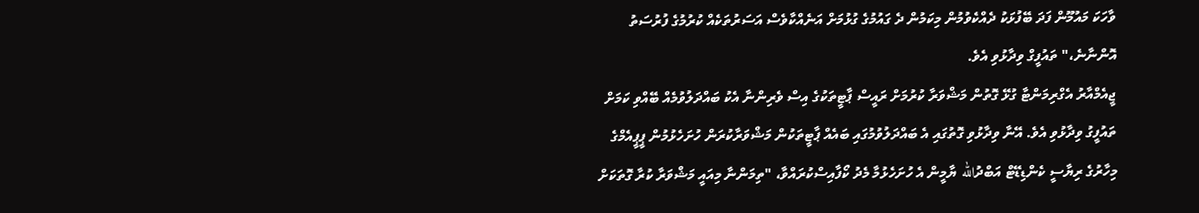ވާހަކަ މައުމޫން ފަދަ ބޭފުޅަކު ދެއްކެވުމުން މިކަމުން ދެ ގައުމުގެ ގުޅުމަށް އަނެއްކާވެސް އަސަރުތަކެއް ކުރުމުގެ ފުރުސަތު އޮންނާނެ،" ތައުފީގް ވިދާޅުވި އެވެ.
ޖީއެމްއާރު އެގްރިމަންޓާ ގުޅޭ ގޮތުން މަޝްވަރާ ކުރުމަށް ރައީސް ޕާޓީތަކުގެ އިސް ވެރިންނާ އެކު ބައްދަލުވުމެއް ބޭއްވި ކަމަށް ތައުފީގު ވިދާޅުވި އެވެ. އޭނާ ވިދާޅުވި ގޮތުގައި އެ ބައްދަލުވުމުގައި ބައެއް ޕާޓީތަކުން މަޝްވަރާކުރަން ހުށަހެޅުމުން ޕީޕީއެމްގެ މިހާރުގެ ރިޔާސީ ކެންޑިޑޭޓް އަބްދުالله ޔާމީން އެ ހުށަހެޅުމާ މެދު ކޯފާއިސްކުރައްވާ، "ތިމަންނާ މިއައީ މަޝްވަރާ ކުރާ ގޮތަކަށް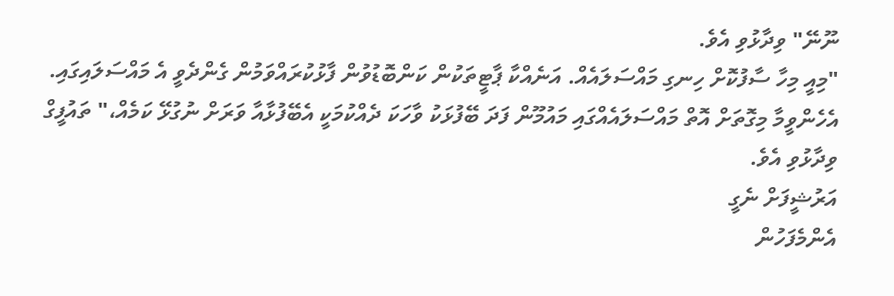ނޫނޭ" ވިދާޅުވި އެވެ.
"މިއީ މިހާ ސާފުކޮށް ހިނގި މައްސަލައެއް. އަނެއްކާ ޕާޓީތަކުން ކަންބޮޑުވުން ފާޅުކުރައްވަމުން ގެންދެވީ އެ މައްސަލައިގައި. އެހެންވީމާ މިގޮތަށް އޮތް މައްސަލައެއްގައި މައުމޫން ފަދަ ބޭފުޅަކު ވާހަކަ ދެއްކުމަކީ އެބޭފުޅާއާ ވަރަށް ނުގުޅޭ ކަމެއް،" ތައުފީގް ވިދާޅުވި އެވެ.
އަރުޝީފަށް ނެގީ
އެންމެފަހުން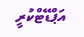އަޕްޑޭޓްކުރީ